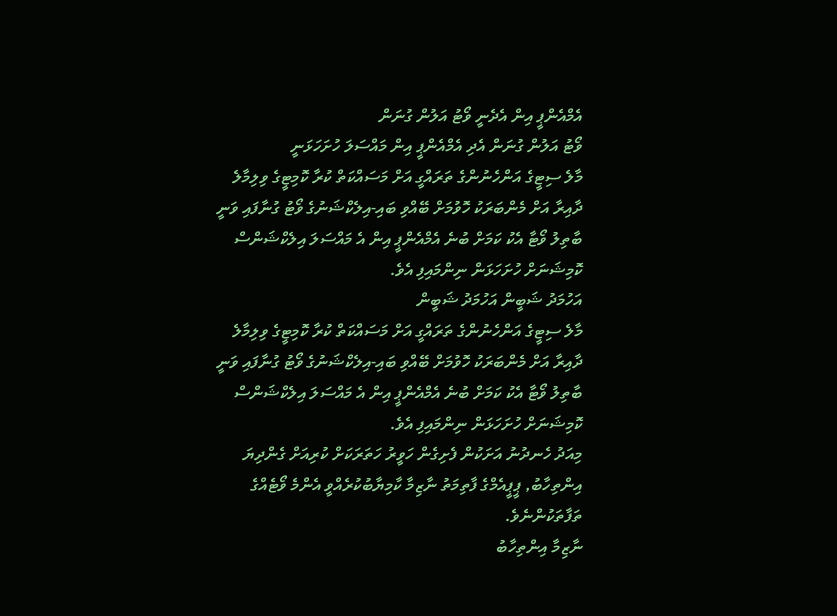އެމްއެންޕީ އިން އެދެނީ ވޯޓު އަލުން ގުނަން
ވޯޓު އަލުން ގުނަން އެދި އެމްއެންޕީ އިން މައްސަލަ ހުށަހަޅަނީ
މާލެ ސިޓީގެ އަންހެނުންގެ ތަރައްގީ އަށް މަސައްކަތް ކުރާ ކޮމިޓީގެ ވިލިމާލެ ދާއިރާ އަށް މެންބަރަކު ހޮވުމަށް ބޭއްވި ބައި-އިލެކްޝަނުގެ ވޯޓު ގުނާފައި ވަނީ ބާތިލު ވޯޓާ އެކު ކަމަށް ބުނެ އެމްއެންޕީ އިން އެ މައްސަލަ އިލެކްޝަންސް ކޮމިޝަނަށް ހުށަހަޅަން ނިންމައިފި އެވެ.
އަހުމަދު ޝަބީން އަހުމަދު ޝަބީން
މާލެ ސިޓީގެ އަންހެނުންގެ ތަރައްގީ އަށް މަސައްކަތް ކުރާ ކޮމިޓީގެ ވިލިމާލެ ދާއިރާ އަށް މެންބަރަކު ހޮވުމަށް ބޭއްވި ބައި-އިލެކްޝަނުގެ ވޯޓު ގުނާފައި ވަނީ ބާތިލު ވޯޓާ އެކު ކަމަށް ބުނެ އެމްއެންޕީ އިން އެ މައްސަލަ އިލެކްޝަންސް ކޮމިޝަނަށް ހުށަހަޅަން ނިންމައިފި އެވެ.
މިއަދު ހެނދުނު އަށަކުން ފެށިގެން ހަވީރު ހަތަރަކަށް ކުރިއަށް ގެންދިޔަ އިންތިހާބު, ޕީޕީއެމްގެ ފާތިމަތު ނާޒިމާ ކާމިޔާބުކުރެއްވީ އެންމެ ވޯޓެއްގެ ތަފާތަކުންނެވެ.
ނާޒިމާ އިންތިހާބު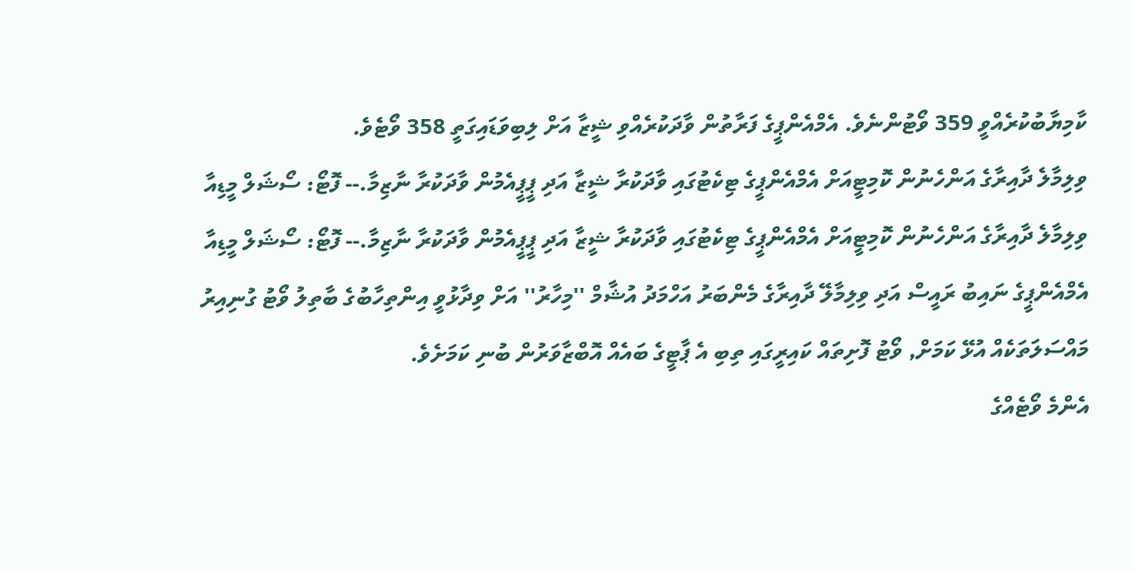ކާމިޔާބުކުރެއްވީ 359 ވޯޓުންނެވެ. އެމްއެންޕީގެ ފަރާތުން ވާދަކުރެއްވި ޝީޒާ އަށް ލިބިވަޑައިގަތީ 358 ވޯޓެވެ.
ވިލިމާލެ ދާއިރާގެ އަންހެނުން ކޮމިޓީއަށް އެމްއެންޕީގެ ޓިކެޓުގައި ވާދަކުރާ ޝީޒާ އަދި ޕީޕީއެމުން ވާދަކުރާ ނާޒިމާ.-- ފޮޓޯ: ސޯޝަލް މީޑިއާ
ވިލިމާލެ ދާއިރާގެ އަންހެނުން ކޮމިޓީއަށް އެމްއެންޕީގެ ޓިކެޓުގައި ވާދަކުރާ ޝީޒާ އަދި ޕީޕީއެމުން ވާދަކުރާ ނާޒިމާ.-- ފޮޓޯ: ސޯޝަލް މީޑިއާ
އެމްއެންޕީގެ ނައިބު ރައީސް އަދި ވިލިމާލޭ ދާއިރާގެ މެންބަރު އަހްމަދު އުޝާމް ''މިހާރު'' އަށް ވިދާޅުވީ އިންތިހާބުގެ ބާތިލު ވޯޓު ގުނިއިރު މައްސަލަތަކެއް އުޅޭ ކަމަށް, ވޯޓު ފޮށިތައް ކައިރީގައި ތިބި އެ ޕާޓީގެ ބައެއް އޮބްޒާވަރުން ބުނި ކަމަށެވެ.
އެންމެ ވޯޓެއްގެ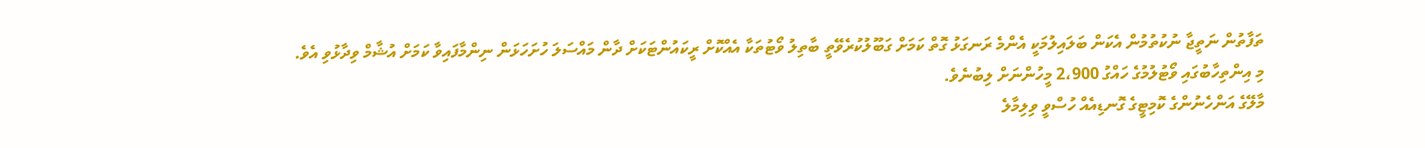ތަފާތުން ނަތީޖާ ނުކުތުމުން އެކަން ބަލައިލުމަކީ އެންމެ ރަނގަޅު ގޮތް ކަމަށް ގަބޫލުކުރެވޭތީ ބާތިލު ވޯޓުތަކާ އެއްކޮށް ރީކައުންޓަކަށް ދާން މައްސަލަ ހުށަހަޅަން ނިންމާފައިވާ ކަމަށް އުޝާމް ވިދާޅުވި އެވެ.
މި އިންތިހާބުގައި ވޯޓުލުމުގެ ހައްގު 2،900 މީހުންނަށް ލިބުނެވެ.
މާލޭގެ އަންހެނުންގެ ކޮމިޓީގެ ގޮނޑިއެއް ހުސްވީ ވިލިމާލެ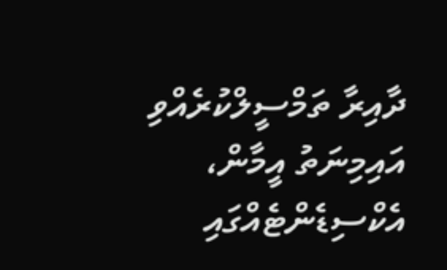ދާއިރާ ތަމްސީލްކުރެއްވި އައިމިނަތު އީމާން، އެކްސިޑެންޓެއްގައި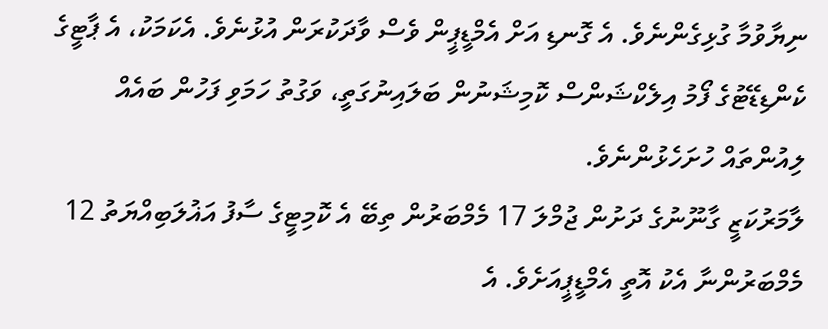ނިޔާވުމާ ގުޅިގެންނެވެ. އެ ގޮނޑި އަށް އެމްޑީޕީން ވެސް ވާދަކުރަން އުޅުނެވެ. އެކަމަކު، އެ ޕާޓީގެ ކެންޑިޑޭޓުގެ ފޯމު އިލެކްޝަންސް ކޮމިޝަނުން ބަލައިނުގަތީ، ވަގުތު ހަމަވި ފަހުން ބައެއް ލިއުންތައް ހުށަހެޅުންނެވެ.
ލާމަރުކަޒީ ގާނޫނުގެ ދަށުން ޖުމްލަ 17 މެމްބަރުން ތިބޭ އެ ކޮމިޓީގެ ސާފު އަޣުލަބިއްޔަތު 12 މެމްބަރުންނާ އެކު އޮތީ އެމްޑީޕީއަށެވެ. އެ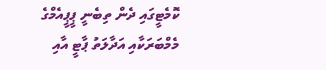ކޮމެޓީގައި ދެން ތިބެނީ ޕީޕީއެމްގެ މެމްބަރަކާއި އަދާލަތު ޕާޓީ އާއި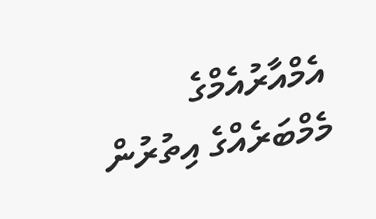އެމްއާރުއެމްގެ މެމްބަރެއްގެ އިތުރުން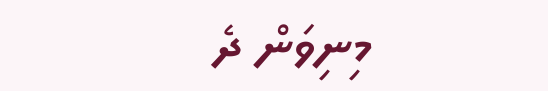މިނިވަން ދެ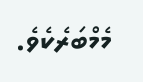މެމްބަރެކެވެ.